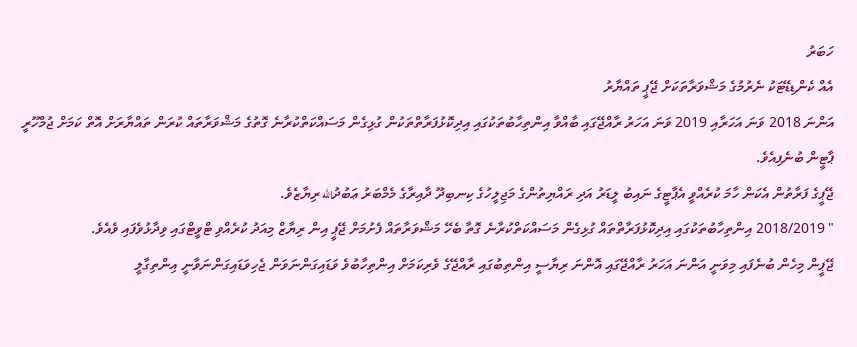ހަބަރު
އެއް ކެންޑިޑޭޓަކު ނެރުމުގެ މަޝްވަރާތަކަށް ޖޭޕީ ތައްޔާރު
އަންނަ 2018 ވަނަ އަހަރާއި 2019 ވަނަ އަހަރު ރާއްޖޭގައި ބާއްވާ އިންތިހާބުތަކުގައި އިދިކޮޅުފަރާތްތަކުން ގުޅިގެން މަސައްކަތްކުރާނެ ގޮތުގެ މަޝްވަރާތައް ކުރަން ތައްޔާރަށް އޮތް ކަމަށް ޖުމްހޫރީ ޕާޓީން ބުނެފިއެވެ.
ޖޭޕީގެ ފަރާތުން އެކަން ހާމަ ކުރެއްވީ އެޕާޓީގެ ނައިބު ލީޑަރު އަދި ރައްޔިތުންގެ މަޖިލީހުގެ ކިނބިދޫ ދާއިރާގެ މެމްބަރު ޢަބުދުالله ރިޔާޒެވެ.
" 2018/2019 އިންތިހާބުތަކުގައި އިދިކޮޅުފަރާތްތައް ގުޅިގެން މަސައްކަތްކުރާނެ ގޮތާ ބެހޭ މަޝްވަރާތައް ފެށުމަށް ޖޭޕީ އިން ރިޔާޒް މިއަދު ކުރެއްވި ޓްވީޓްގައި ވިދާޅުވެފައި ވެއެވެ.
ޖޭޕީން މިހެން ބުނެފައި މިވަނީ އަންނަ އަހަރު ރާއްޖޭގައި އޮންނަ ރިޔާސީ އިންތިބުގައި ރާއްޖޭގެ ވެރިކަމަށް އިންތިހާބުވެ ވަޑައިގަންނަވަން ޖެހިވަޑައިގަންނަވާނީ އިންތިގާލީ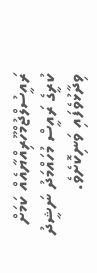ރައީސުލްޖުމްހޫރިއްޔާއެއް ކަމަށް ކުރީގެ ރައީސް މުހައްމަދު ނަޝީދު ވިދާޅުވެފައި ވަނިކޮށެވެ.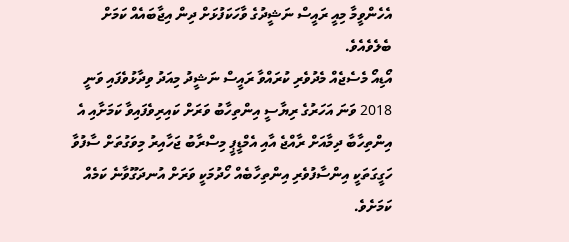އެހެންވީމާ މިއީ ރައީސް ނަޝީދުގެ ވާހަކަފުޅަށް ދިން އިޖާބައެއް ކަމަށް ބެލެވެއެވެ.
އޯޑިއޯ މެސެޖެއް މެދުވެރި ކުރައްވާ ރައީސް ނަޝީދު މިއަދު ވިދާޅުވެފައި ވަނީ 2018 ވަނަ އަހަރުގެ ރިޔާސީ އިންތިހާބު ވަރަށް ކައިރިވެފައިވާ ކަމަށާއި އެ އިންތިހާބާ ދިމާއަށް ރާއްޖެ އާއި އެމްޑީޕީ މިސްރާބު ޖަހާއިރު މިވަގުތަށް ސާފުވާ ހަގީގަތަކީ އިންސާފުވެރި އިންތިހާބެއް ހޯދުމަކީ ވަރަށް އުނދަގޫވާނެ ކަމެއް ކަމަށެވެ.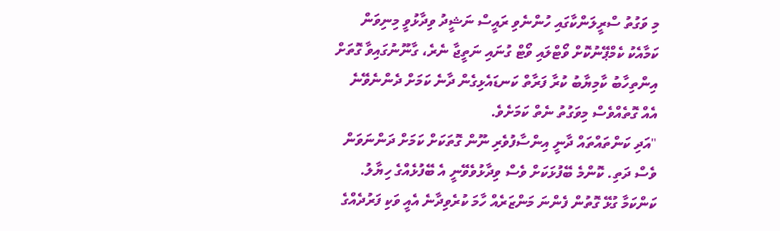މި ވަގުތު ސްރީލަންކާގައި ހުންނެވި ރައީސް ނަޝީދު ވިދާޅުވީ މިނިވަން ކަމާއެކު ކެމްޕޭނުކޮށް ވޯޓްލައި ވޯޓް ގުނައި ނަތީޖާ ނެރެ، ގާނޫނުގައިވާ ގޮތަށް އިންތިހާބު ކާމިޔާބު ކުރާ ފަރާތް ކަނޑައެޅިގެން ދާނެ ކަމަށް ދެންނެވޭނެ އެއް ގޮތެއްވެސް މިވަގުތު ނެތް ކަމަށެވެ.
"އަދި ކަންތައްތައް ދާނީ އިންސާފުވެރި ނޫން ގޮތަކަށް ކަމަށް ދަންނަވަން ވެސް ދަތި. ކޮންމެ ބޭފުޅަކަށް ވެސް ވިދާޅުވެވޭނީ އެ ބޭފުޅެއްގެ ހިޔާލު. ކަންކަމާ ގުޅޭ ގޮތުން ފެންނަ މަންޒަރެއް ހާމަ ކުރެވިދާނެ އެއީ ވަކި ފަރުދެއްގެ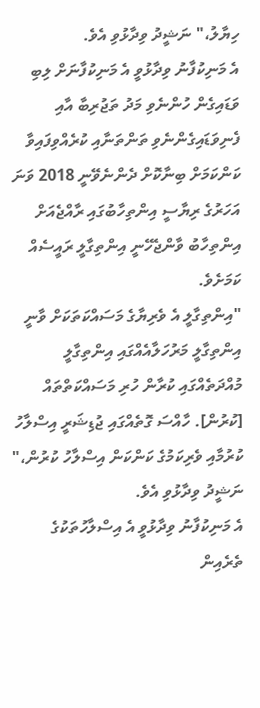ހިޔާލު،" ނަޝީދު ވިދާޅުވި އެވެ.
އެ މަނިކުފާނު ވިދާޅުވީ އެ މަނިކުފާނަށް ލިބި ވަޑައިގެން ހުންނެވި މަދު ތަޖުރިބާ އާއި ފެނިވަޑައިގެންނެވި ތަންތަނާއި ކުރެއްވިފައިވާ ކަންކަމަށް ބިނާކޮށް ދެންނެވޭނީ 2018 ވަނަ އަހަރުގެ ރިޔާސީ އިންތިހާބުގައި ރާއްޖެއަށް އިންތިހާބު ވާންޖެހޭނީ އިންތިގާލީ ރައީސެއް ކަމަށެވެ.
"އިންތިގާލީ އެ ވެރިޔާގެ މަސައްކަތަކަށް ވާނީ އިންތިގާލީ މަރުހަލާއެއްގައި އިންތިގާލީ މުއްދަތެއްގައި ކުރާން ހުރި މަސައްކަތްތައް [ކުރުން]. ހާއްސަ ގޮތެއްގައި ޖުޑިޝަރީ އިސްލާހު ކުރުމާއި ވެރިކަމުގެ ކަންކަން އިސްލާހު ކުރުން،" ނަޝީދު ވިދާޅުވި އެވެ.
އެ މަނިކުފާނު ވިދާޅުވީ އެ އިސްލާހުތަކުގެ ތެރެއިން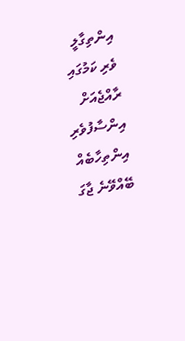އިންތިގާލީ ވެރި ކަމުގައި ރާއްޖެއަށް އިންސާފުވެރި އިންތިހާބެއް ބޭއްވޭނެ ޖާގަ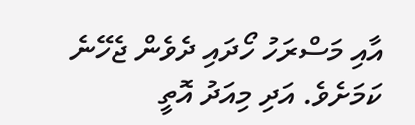އާއި މަސްރަހު ހޯދައި ދެވެން ޖެހޭނެ ކަމަށެވެ. އަދި މިއަދު އޮތީ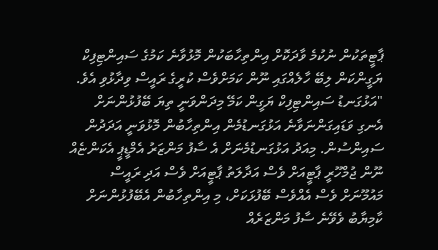ޕާޓީތަކުން ނުކުމެ ވާދަކޮށް އިންތިހާބަކުން މޮޅުވާނެ ކަމުގެ ސައިންޓިފިކް ޔަގީންކަން ލިބޭ ހާލެއްގައި ނޫން ކަމަށްވެސް ކުރީގެ ރައީސް ވިދާޅުވި އެވެ.
"އަޅުގަނޑު ސައިންޓިފިކް ޔަގީން ކަމޭ މިދަންވަނީ ތިޔަ ބޭފުޅުންނަށް އެނގި ވަޑައިގަންނަވާނެ އަޅުގަނޑުމެން އިންތިހާބުން މޮޅުވަނީ އަދަދުން ސައިންސުން. މިއަދު އަޅުގަނޑުމެނަށް އެ ސާފު މަންޒަރު އެމްޑީޕީ އެކަންޏެއް ނޫން ޖުމްހޫރީ ޕާޓީއަށް ވެސް އަދާލަތު ޕާޓީއަށް ވެސް އަދި ރައީސް މައުމޫނަށް ވެސް އެއްވެސް ބޭފުޅަކަށް، މި އިންތިހާބުން އެބޭފުޅުންނަށް ކާމިޔާބު ވެވޭނެ ސާފު މަންޒަރެއް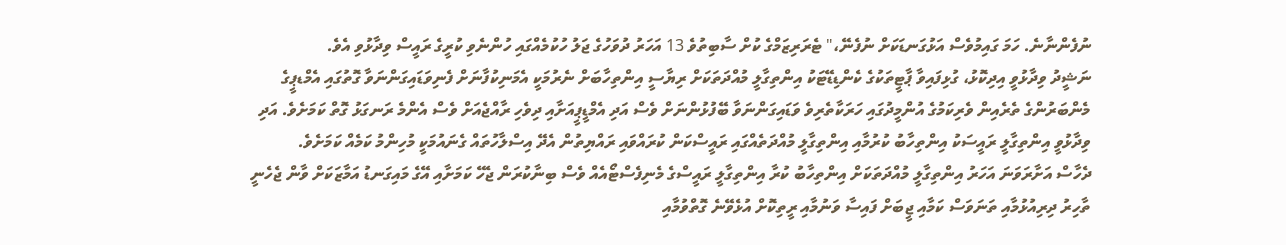ނުފެންނާނެ. ހަމަ ގައިމުވެސް އަޅުގަނޑަކަށް ނުފެނޭ،" ޓެރަރިޒަމްގެ ކުށް ސާބިތުވެ 13 އަހަރު ދުވަހުގެ ޖަލު ހުކުމެއްގައި ހުންނެވި ކުރީގެ ރައީސް ވިދާޅުވި އެވެ.
ނަޝީދު ވިދާޅުވީ އިދިކޮޅު، ގުޅިފައިވާ ޕާޓީތަކުގެ ކެންޑިޑޭޓަކު އިންތިގާލީ މުއްދަތަކަށް ރިޔާސީ އިންތިހާބަށް ނެރުމަކީ އެމަނިކުފާނަށް ފެނިވަޑައިގަންނަވާ ގޮތުގައި އެމްޑޕީގެ މެންބަރުންގެ ތެރެއިން ވެރިކަމުގެ އުންމީދުގައި ހަރަކާތެރިވެ ވަޑައިގަންނަވާ ބޭފުޅުންނަށް ވެސް އަދި އެމްޑީޕީއަށާއި ދިވެހި ރާއްޖެއަށް ވެސް އެންމެ ރަނގަޅު ގޮތް ކަމަށެވެ. އަދި ވިދާޅުވީ އިންތިގާލީ ރައީސަކު އިންތިހާބު ކުރުމާއި އިންތިގާލީ މުއްދަތެއްގައި ރައީސްކަން ކުރައްވައި ރައްޔިތުން އެދޭ އިސްލާހުތައް ގެނައުމަކީ މުހިންމު ކަމެއް ކަމަށެވެ.
ދެހާސް އަށާރަވަނަ އަހަރު އިންތިގާލީ މުއްދަތަކަށް އިންތިހާބު ކުރާ އިންތިގާލީ ރައީސްގެ މެނިފެސްޓޯއެއް ވެސް ބިނާކުރަން ޖެހޭ ކަމަށާއި އޭގެ މައިގަނޑު އަމާޒަކަށް ވާން ޖެހެނީ ތާހިރު ދިރިއުޅުމާއި ތަނަވަސް ކަމާއި ޖީބަށް ފައިސާ ވަނުމާއި ރީތިކޮށް އުޅެވޭނެ ގޮތްވުމާއި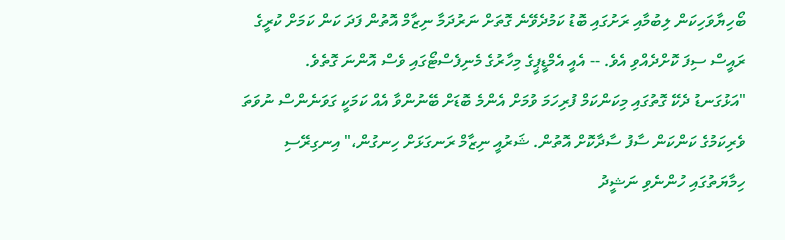ބޯހިޔާވަހިކަން ލިބުމާއި ރަށުގައި ބޮޑު ކަމުދެވޭނެ ގޮތަށް ނަރުދަމާ ނިޒާމް އޮތުން ފަދަ ކަން ކަމަށް ކުރީގެ ރައީސް ސިފަ ކޮށްދެއްވި އެވެ. -- އެއީ އެމްޑީޕީގެ މިހާރުގެ މެނިފެސްޓޯގައި ވެސް އޮންނަ ގޮތެވެ.
"އަޅުގަނޑު ދެކޭ ގޮތުގައި މިކަންކަމް ފުރިހަމަ ވުމަށް އެންމެ ބޮޑަށް ބޭނުންވާ އެއް ކަމަކީ ގަވަނެންސް ނުވަތަ ވެރިކަމުގެ ކަންކަން ސާފު ސާދާކޮށް އޮތުން. ޝަރުއީ ނިޒާމް ރަނގަޅަށް ހިނގުން،" އިނގިރޭސި ހިމާޔަތުގައި ހުންނެވި ނަޝީދު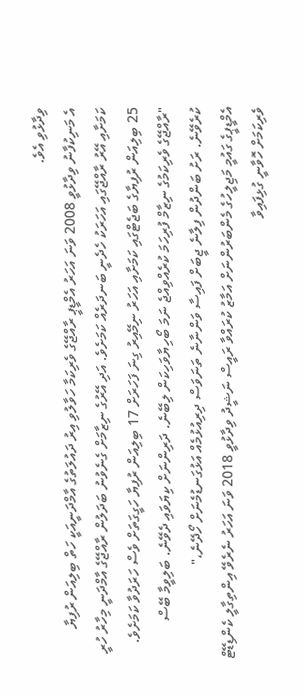ވިދާޅުވި އެވެ.
އެ މަނިކުފާނު ވިދާޅުވީ 2008 ވަނަ އަހަރު އެމްޑީޕީ ރާއްޖޭގެ ވެރިކަމާ ހަވާލުވި އިރު ދައުލަތުގެ އާމްދަނީއަކީ ހަތް ބިލިއަން ރުފިޔާ ކަމަށާއި އޭރު ރާއްޖޭގައި އަހަރަކު ހެދެނީ ބަނދަރެއް ކަމަށެވެ. އަދި އޭރުގެ ނިޒާމަށް ގެނެވުނު ބަދަލުން ރާއްޖޭގެ އާމްދަނީ މިހާރު ހުރީ 25 ބިލިއަން ރުފިޔާގެ ބަޖެޓްގައި ކަމަށާއި އަހަރު ނިމޭއިރު ގިނަ ފަހަރަށް 17 ބިލިއަން ރުފިޔާ ހަގީގަތަށް ވެސް ހަރަދުވާ ކަމަށެވެ.
"ރާއްޖޭގެ ވެރިކަމުގެ ނިޒާމް ފުރިހަމަ ކުރެއްވިއްޖެ ނަމަ ބޯހިޔާވަހިކަން ލިބޭނެ. ދަރިންނަށް ކިޔަވައި ދެވޭނެ. ބަލިވީމާ ބޭސް ކުރެވޭނެ. ރަށު ބަންދުން ފިލާނެ ޖީބަށް ފައިސާ ވަންނާނެ ތަނަވަސް ދިރިއުޅުމެއް އަޅުގަނޑުމެނަށް ހޯދޭނެ،"
އެމްޑީޕީގެ ގައުމީ މަޖިލީހުގެ މެންބަރުންނަށް އަމާޒު ކުރައްވާ ރައީސް ނަޝީދު ވިދާޅުވީ 2018 ވަނަ އަހަރު ނެރެވޭ އިންތިގާލީ ކެންޑިޑޭޓް ވެރިކަމަށް ހޮވާނީ ގުޅިފައިވާ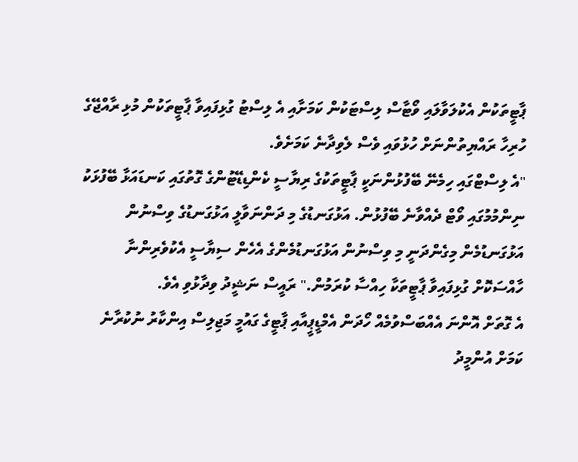ޕާޓީތަކުން އެކުލަވާލައި ވޯޓާސް ލިސްޓަކުން ކަމަށާއި އެ ލިސްޓު ގުޅިފައިވާ ޕާޓީތަކުން މުޅި ރާއްޖޭގެ ހުރިހާ ރައްޔިތުންނަށް ހުޅުވައި ވެސް ލެވިދާނެ ކަމަށެވެ.
"އެ ލިސްޓްގައި ހިމެނޭ ބޭފުޅުންނަކީ ޕާޓީތަކުގެ ރިޔާސީ ކެންޑިޑޭޓުންގެ ގޮތުގައި ކަނޑައަޅާ ބޭފުޅަކު ނިންމުމުގައި ވޯޓް ދެއްވާނެ ބޭފުޅުން. އަޅުގަނޑުގެ މި ދަންނަވާލީ އަޅުގަނޑުގެ ވިސްނުން އަޅުގަނޑުމެން މިގެންދަނީ މި ވިސްނުން އަޅުގަނޑުމެންގެ އެހެން ސިޔާސީ އެކުވެރިންނާ ހާއްސަކޮށް ގުޅިފައިވާ ޕާޓީތަކާ ހިއްސާ ކުރަމުން." ރައީސް ނަޝީދު ވިދާޅުވި އެވެ.
އެ ގޮތަށް އޮންނަ އެއްބަސްވުމެއް ހޯދަން އެމްޑީޕީއާއި ޕާޓީގެ ގައުމީ މަޖިލިސް އިންކާރު ނުކުރާނެ ކަމަށް އުންމީދު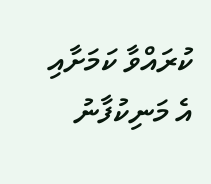ކުރައްވާ ކަމަށާއި އެ މަނިކުފާނު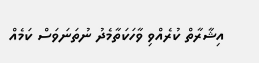އިޝާރާތް ކުރެއްވި ވާހަކަތާމެދު ނުތަނަވަސް ކަމެއް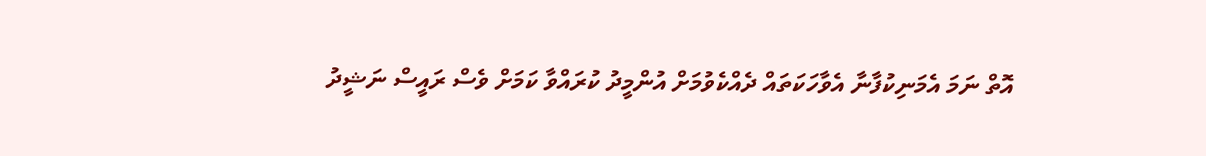އޮތް ނަމަ އެމަނިކުފާނާ އެވާހަކަތައް ދެއްކެވުމަށް އުންމީދު ކުރައްވާ ކަމަށް ވެސް ރައީސް ނަޝީދު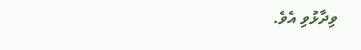ވިދާޅުވި އެވެ.